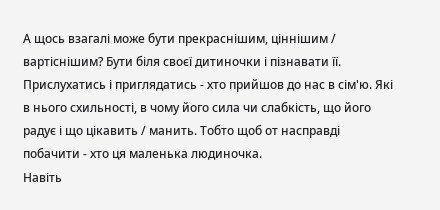А щось взагалі може бути прекраснішим, ціннішим / вартіснішим? Бути біля своєї дитиночки і пізнавати її. Прислухатись і приглядатись - хто прийшов до нас в сім'ю. Які в нього схильності, в чому його сила чи слабкість, що його радує і що цікавить / манить. Тобто щоб от насправді побачити - хто ця маленька людиночка.
Навіть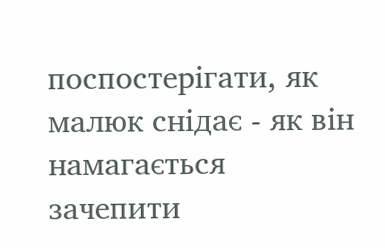поспостерігати, як малюк снідає - як він намагається зачепити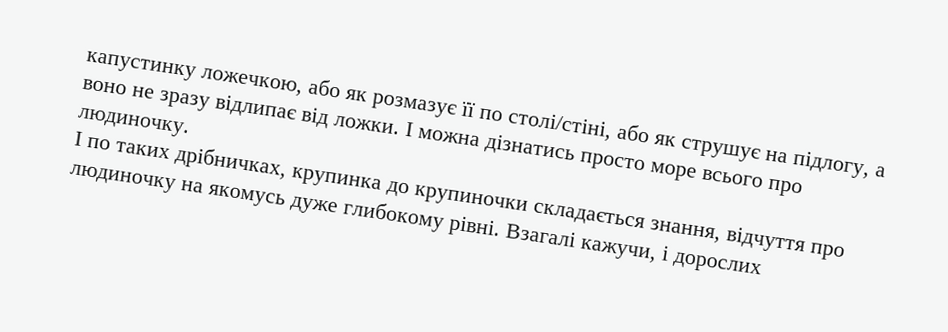капустинку ложечкою, або як розмазує її по столі/стіні, або як струшує на підлогу, а воно не зразу відлипає від ложки. І можна дізнатись просто море всього про людиночку.
І по таких дрібничках, крупинка до крупиночки складається знання, відчуття про людиночку на якомусь дуже глибокому рівні. Взагалі кажучи, і дорослих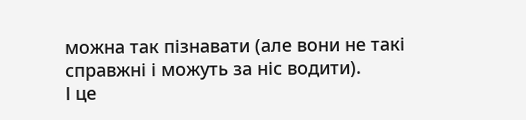можна так пізнавати (але вони не такі справжні і можуть за ніс водити).
І це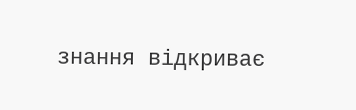знання відкриває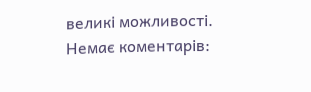великі можливості.
Немає коментарів: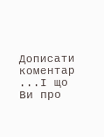Дописати коментар
...І що Ви про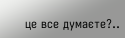це все думаєте?..